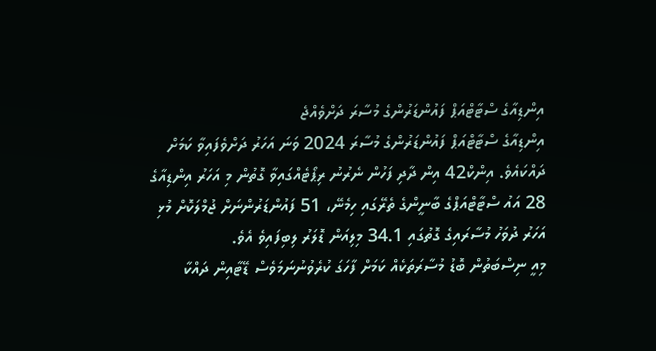އިންޑިއާގެ ސްޓާޓްއަޕް ފައުންޑަރުންގެ މުސާރަ ދަށްވެއްޖެ
އިންޑިއާގެ ސްޓާޓްއަޕް ފައުންޑަރުންގެ މުސާރަ 2024 ވަނަ އަހަރު ދަށްވެފައިވާ ކަމަށް ދައްކައެވެ. އިންކް42 އިން ދާދި ފަހުން ނެރުނު ރިޕޯޓެއްގައިވާ ގޮތުން މި އަހަރު އިންޑިއާގެ 28 އައު ސްޓާޓްއަޕްގެ ބާނީންގެ ތެރޭގައި ހިމެނޭ، 51 ފައުންޑަރުންނަށް ޖުމްލަކޮށް މުޅި އަހަރު ދުވަހު މުސާރައިގެ ގޮތުގައި 34.1 މިލިއަން ޑޮލަރު ލިބިފައިވެ އެވެ.
މިއީ ނިސްބަތުން ބޮޑު މުސާރަތަކެއް ކަމަށް ފާހަގަ ކުރެވުނުނަމަވެސް ޑޭޓާއިން ދައްކާ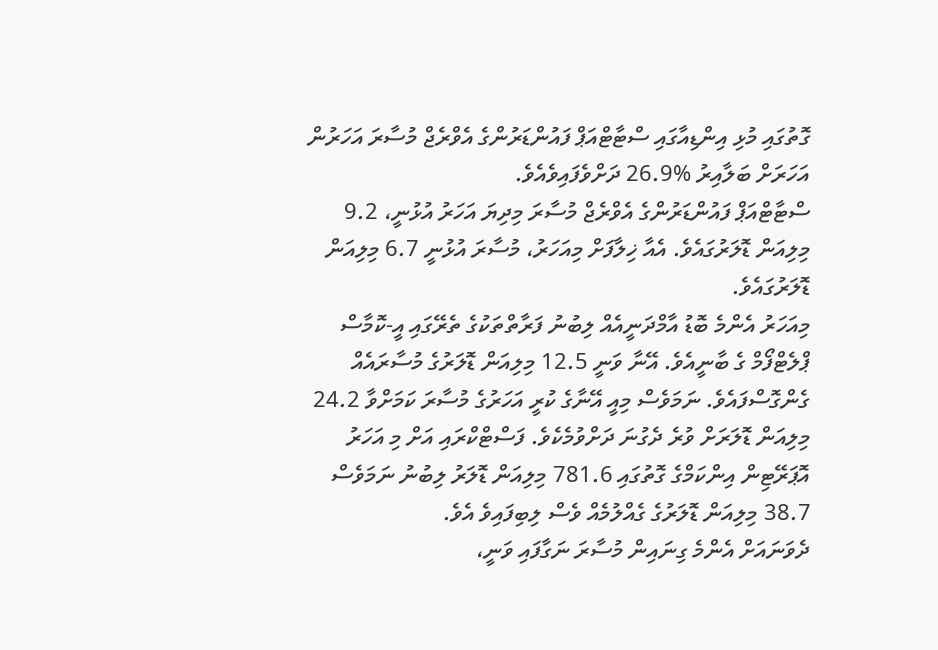ގޮތުގައި މުޅި އިންޑިއާގައި ސްޓާޓްއަޕް ފައުންޑަރުންގެ އެވްރެޖް މުސާރަ އަހަރުން އަހަރަށް ބަލާއިރު %26.9 ދަށްވެފައިވެއެވެ.
ސްޓާޓްއަޕް ފައުންޑަރުންގެ އެވްރެޖް މުސާރަ މިދިޔަ އަހަރު އުޅުނީ، 9.2 މިލިއަން ޑޮލަރުގައެވެ. އެއާ ޚިލާފަށް މިއަހަރު، މުސާރަ އުޅުނީ 6.7 މިލިއަން ޑޮލަރުގައެވެ.
މިއަހަރު އެންމެ ބޮޑު އާމްދަނީއެއް ލިބުނު ފަރާތްތަކުގެ ތެރޭގައި އީ-ކޮމާސް ޕްލެޓްފޯމް ގެ ބާނީއެވެ. އޭނާ ވަނީ 12.5 މިލިއަން ޑޮލަރުގެ މުސާރައެއް ގެންގޮސްފައެވެ. ނަމަވެސް މިއީ އޭނާގެ ކުރީ އަހަރުގެ މުސާރަ ކަމަށްވާ 24.2 މިލިއަން ޑޮލަރަށް ވުރެ ދެގުނަ ދަށްވުމެކެވެ. ފަސްޓްކްރައި އަށް މި އަހަރު އޮޕަރޭޓިން އިންކަމްގެ ގޮތުގައި 781.6 މިލިއަން ޑޮލަރު ލިބުނު ނަމަވެސް 38.7 މިލިއަން ޑޮލަރުގެ ގެއްލުމެއް ވެސް ލިބިފައިވެ އެވެ.
ދެވަނައަށް އެންމެ ގިނައިން މުސާރަ ނަގާފައި ވަނީ،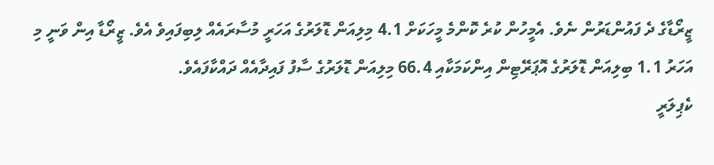ޒީރޯޑާގެ ދެ ފައުންޑަރުން ނެވެ. އެމީހުން ކުރެ ކޮންމެ މީހަކަށް 4.1 މިލިއަން ޑޮލަރުގެ އަހަރީ މުސާރައެއް ލިބިފައިވެ އެވެ. ޒީރޯޑާ އިން ވަނީ މި އަހަރު 1.1 ބިލިއަން ޑޮލަރުގެ އޮޕަރޭޓިން އިންކަމަކާއި 66.4 މިލިއަން ޑޮލަރުގެ ސާފު ފައިދާއެއް ދައްކާފައެވެ.
ކެޕިލަރީ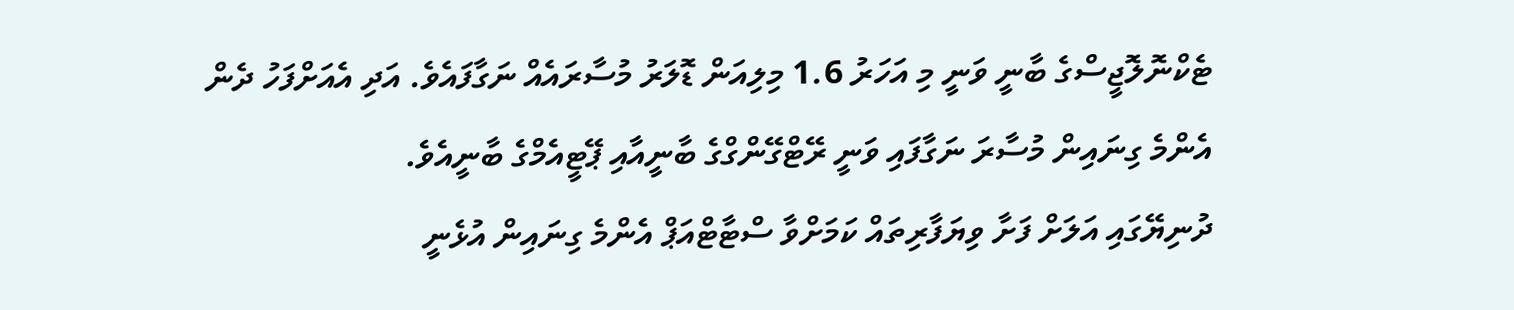ޓެކްނޮލޮޖީސްގެ ބާނީ ވަނީ މި އަހަރު 1.6 މިލިއަން ޑޮލަރު މުސާރައެއް ނަގާފައެވެ. އަދި އެއަށްފަހު ދެން އެންމެ ގިނައިން މުސާރަ ނަގާފައި ވަނީ ރޭޓްގޭންގްގެ ބާނީއާއި ޕޭޓީއެމްގެ ބާނީއެވެ.
ދުނިޔޭގައި އަލަށް ފަށާ ވިޔަފާރިތައް ކަމަށްވާ ސްޓާޓްއަޕް އެންމެ ގިނައިން އުޅެނީ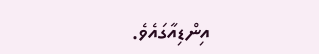އިންޑިއާގައެވެ.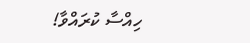ހިއްސާ ކުރައްވާ!